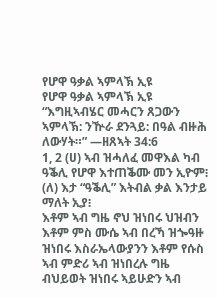የሆዋ ዓቃል ኣምላኽ ኢዩ
የሆዋ ዓቃል ኣምላኽ ኢዩ
“እግዚኣብሄር መሓርን ጸጋውን ኣምላኽ: ንዅራ ደንጓይ: በዓል ብዙሕ ለውሃት።” —ዘጸኣት 34:6
1, 2 (ሀ) ኣብ ዝሓለፈ መዋእል ካብ ዓቕሊ የሆዋ እተጠቕሙ መን ኢዮም፧ (ለ) እታ “ዓቕሊ” እትብል ቃል እንታይ ማለት ኢያ፧
እቶም ኣብ ግዜ ኖህ ዝነበሩ ህዝብን እቶም ምስ ሙሴ ኣብ በረኻ ዝጐዓዙ ዝነበሩ እስራኤላውያንን እቶም የሱስ ኣብ ምድሪ ኣብ ዝነበረሉ ግዜ ብህይወት ዝነበሩ ኣይሁድን ኣብ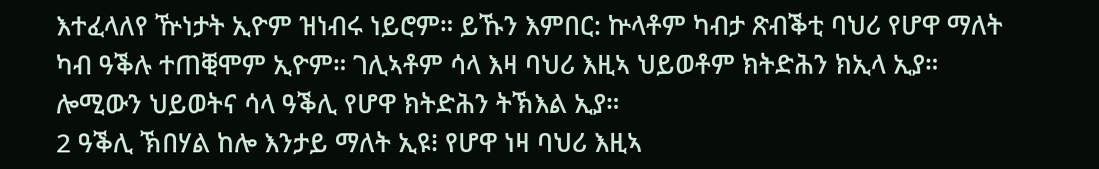እተፈላለየ ዅነታት ኢዮም ዝነብሩ ነይሮም። ይኹን እምበር: ኵላቶም ካብታ ጽብቕቲ ባህሪ የሆዋ ማለት ካብ ዓቕሉ ተጠቒሞም ኢዮም። ገሊኣቶም ሳላ እዛ ባህሪ እዚኣ ህይወቶም ክትድሕን ክኢላ ኢያ። ሎሚውን ህይወትና ሳላ ዓቕሊ የሆዋ ክትድሕን ትኽእል ኢያ።
2 ዓቕሊ ኽበሃል ከሎ እንታይ ማለት ኢዩ፧ የሆዋ ነዛ ባህሪ እዚኣ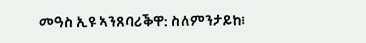መዓስ ኢዩ ኣንጸባሪቕዋ: ስለምንታይከ፧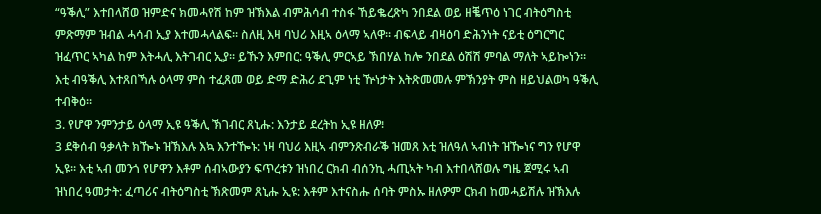“ዓቕሊ” እተበላሸወ ዝምድና ክመሓየሽ ከም ዝኽእል ብምሕሳብ ተስፋ ኸይቈረጽካ ንበደል ወይ ዘቘጥዕ ነገር ብትዕግስቲ ምጽማም ዝብል ሓሳብ ኢያ እተመሓላልፍ። ስለዚ እዛ ባህሪ እዚኣ ዕላማ ኣለዋ። ብፍላይ ብዛዕባ ድሕንነት ናይቲ ዕግርግር ዝፈጥር ኣካል ከም እትሓሊ እትገብር ኢያ። ይኹን እምበር: ዓቕሊ ምርኣይ ኽበሃል ከሎ ንበደል ዕሽሽ ምባል ማለት ኣይኰነን። እቲ ብዓቕሊ እተጸበኻሉ ዕላማ ምስ ተፈጸመ ወይ ድማ ድሕሪ ደጊም ነቲ ዅነታት እትጽመመሉ ምኽንያት ምስ ዘይህልወካ ዓቕሊ ተብቅዕ።
3. የሆዋ ንምንታይ ዕላማ ኢዩ ዓቕሊ ኽገብር ጸኒሑ: እንታይ ደረትከ ኢዩ ዘለዎ፧
3 ደቅሰብ ዓቃላት ክዀኑ ዝኽእሉ እኳ እንተዀኑ: ነዛ ባህሪ እዚኣ ብምንጽብራቕ ዝመጸ እቲ ዝለዓለ ኣብነት ዝዀነና ግን የሆዋ ኢዩ። እቲ ኣብ መንጎ የሆዋን እቶም ሰብኣውያን ፍጥረቱን ዝነበረ ርክብ ብሰንኪ ሓጢኣት ካብ እተበላሸወሉ ግዜ ጀሚሩ ኣብ ዝነበረ ዓመታት: ፈጣሪና ብትዕግስቲ ኽጽመም ጸኒሑ ኢዩ: እቶም እተናስሑ ሰባት ምስኡ ዘለዎም ርክብ ከመሓይሽሉ ዝኽእሉ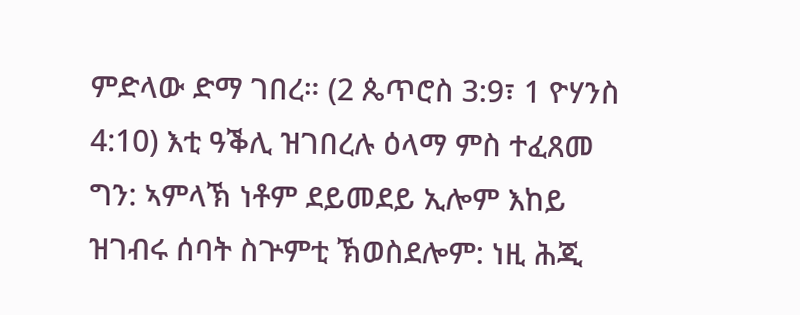ምድላው ድማ ገበረ። (2 ጴጥሮስ 3:9፣ 1 ዮሃንስ 4:10) እቲ ዓቕሊ ዝገበረሉ ዕላማ ምስ ተፈጸመ ግን: ኣምላኽ ነቶም ደይመደይ ኢሎም እከይ ዝገብሩ ሰባት ስጕምቲ ኽወስደሎም: ነዚ ሕጂ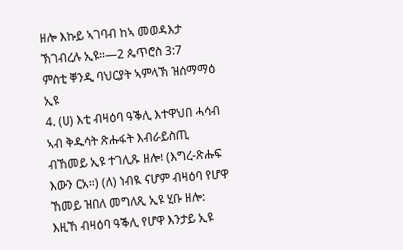ዘሎ እኩይ ኣገባብ ከኣ መወዳእታ ኽገብረሉ ኢዩ።—2 ጴጥሮስ 3:7
ምስቲ ቐንዲ ባህርያት ኣምላኽ ዝሰማማዕ ኢዩ
4. (ሀ) እቲ ብዛዕባ ዓቕሊ እተዋህበ ሓሳብ ኣብ ቅዱሳት ጽሑፋት እብራይስጢ ብኸመይ ኢዩ ተገሊጹ ዘሎ፧ (እግረ-ጽሑፍ እውን ርአ።) (ለ) ነብዪ ናሆም ብዛዕባ የሆዋ ኸመይ ዝበለ መግለጺ ኢዩ ሂቡ ዘሎ: እዚኸ ብዛዕባ ዓቕሊ የሆዋ እንታይ ኢዩ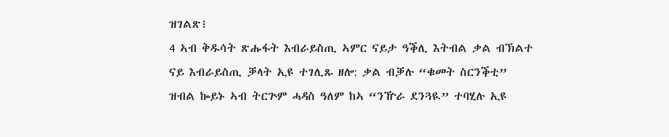ዝገልጽ፧
4 ኣብ ቅዱሳት ጽሑፋት እብራይስጢ ኣምር ናይታ ዓቕሊ እትብል ቃል ብኽልተ ናይ እብራይስጢ ቓላት ኢዩ ተገሊጹ ዘሎ: ቃል ብቓሉ “ቁመት ስርንቕቲ” ዝብል ኰይኑ ኣብ ትርጕም ሓዳስ ዓለም ከኣ “ንዅራ ደንጓዪ” ተባሂሉ ኢዩ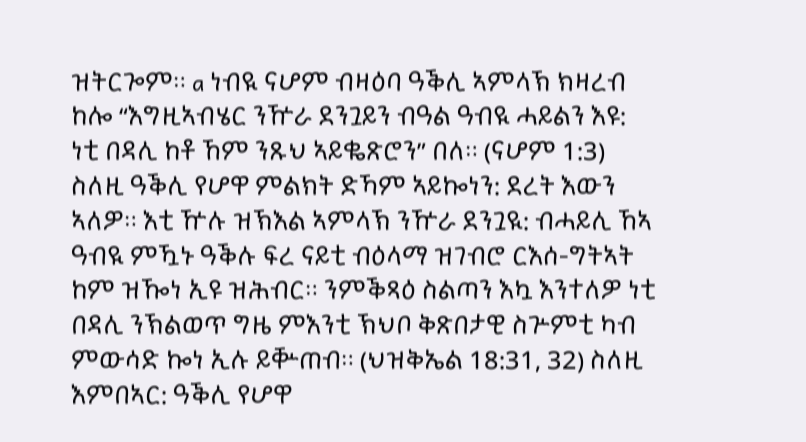ዝትርጐም። a ነብዪ ናሆም ብዛዕባ ዓቕሊ ኣምላኽ ክዛረብ ከሎ “እግዚኣብሄር ንዅራ ደንጓይን ብዓል ዓብዪ ሓይልን እዩ: ነቲ በዳሊ ከቶ ኸም ንጹህ ኣይቈጽሮን” በለ። (ናሆም 1:3) ስለዚ ዓቕሊ የሆዋ ምልክት ድኻም ኣይኰነን: ደረት እውን ኣለዎ። እቲ ዅሉ ዝኽእል ኣምላኽ ንዅራ ደንጓዪ: ብሓይሊ ኸኣ ዓብዪ ምዃኑ ዓቕሉ ፍረ ናይቲ ብዕላማ ዝገብሮ ርእሰ-ግትኣት ከም ዝዀነ ኢዩ ዝሕብር። ንምቕጻዕ ስልጣን እኳ እንተለዎ ነቲ በዳሊ ንኽልወጥ ግዜ ምእንቲ ኽህቦ ቅጽበታዊ ስጕምቲ ካብ ምውሳድ ኰነ ኢሉ ይቝጠብ። (ህዝቅኤል 18:31, 32) ስለዚ እምበኣር: ዓቕሊ የሆዋ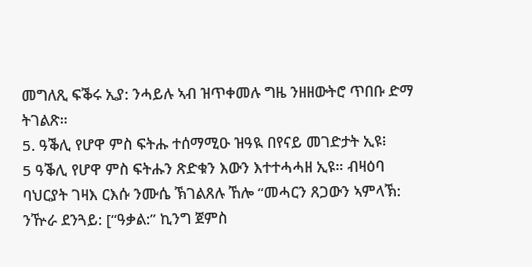መግለጺ ፍቕሩ ኢያ: ንሓይሉ ኣብ ዝጥቀመሉ ግዜ ንዘዘውትሮ ጥበቡ ድማ ትገልጽ።
5. ዓቕሊ የሆዋ ምስ ፍትሑ ተሰማሚዑ ዝዓዪ በየናይ መገድታት ኢዩ፧
5 ዓቕሊ የሆዋ ምስ ፍትሑን ጽድቁን እውን እተተሓሓዘ ኢዩ። ብዛዕባ ባህርያት ገዛእ ርእሱ ንሙሴ ኽገልጸሉ ኸሎ “መሓርን ጸጋውን ኣምላኽ: ንዅራ ደንጓይ: [“ዓቃል:” ኪንግ ጀምስ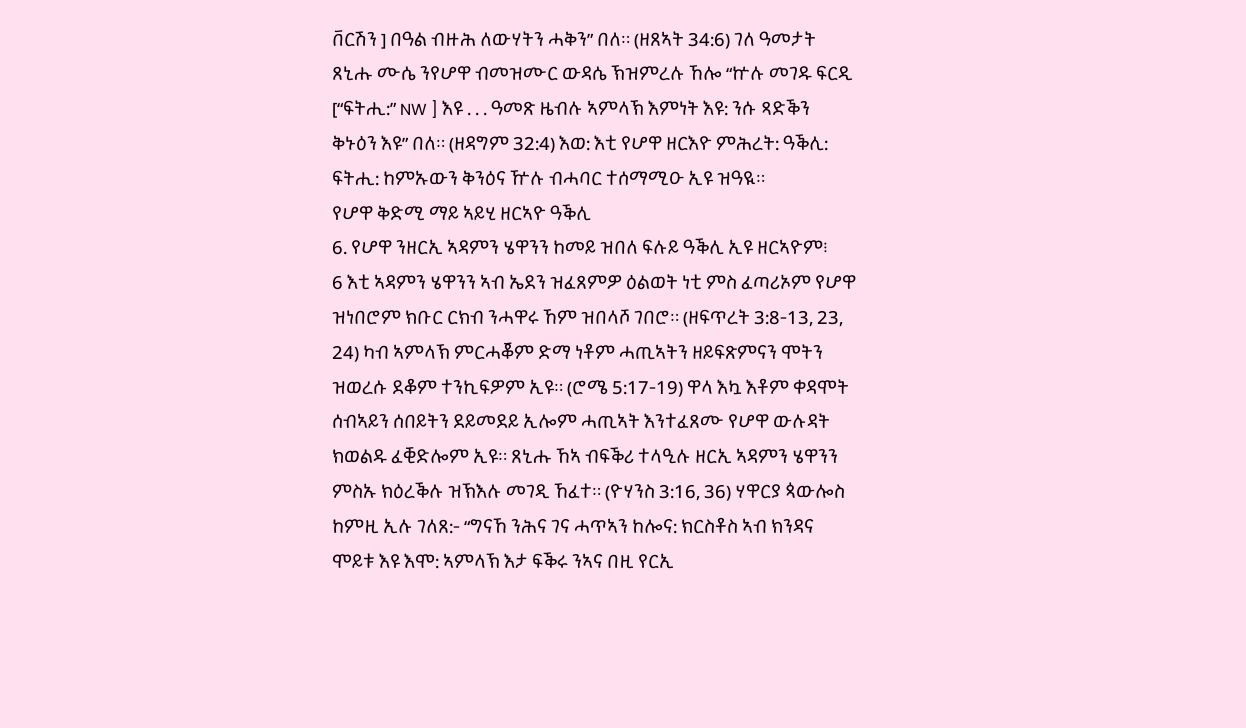ቨርሽን ] በዓል ብዙሕ ለውሃትን ሓቅን” በለ። (ዘጸኣት 34:6) ገለ ዓመታት ጸኒሑ ሙሴ ንየሆዋ ብመዝሙር ውዳሴ ኽዝምረሉ ኸሎ “ኵሉ መገዱ ፍርዲ [“ፍትሒ:” NW ] እዩ . . . ዓመጽ ዜብሉ ኣምላኽ እምነት እዩ: ንሱ ጻድቕን ቅኑዕን እዩ” በለ። (ዘዳግም 32:4) እወ: እቲ የሆዋ ዘርእዮ ምሕረት: ዓቕሊ: ፍትሒ: ከምኡውን ቅንዕና ዅሉ ብሓባር ተሰማሚዑ ኢዩ ዝዓዪ።
የሆዋ ቅድሚ ማይ ኣይሂ ዘርኣዮ ዓቕሊ
6. የሆዋ ንዘርኢ ኣዳምን ሄዋንን ከመይ ዝበለ ፍሉይ ዓቕሊ ኢዩ ዘርኣዮም፧
6 እቲ ኣዳምን ሄዋንን ኣብ ኤደን ዝፈጸምዎ ዕልወት ነቲ ምስ ፈጣሪኦም የሆዋ ዝነበሮም ክቡር ርክብ ንሓዋሩ ኸም ዝበላሾ ገበሮ። (ዘፍጥረት 3:8-13, 23, 24) ካብ ኣምላኽ ምርሓቖም ድማ ነቶም ሓጢኣትን ዘይፍጽምናን ሞትን ዝወረሱ ደቆም ተንኪፍዎም ኢዩ። (ሮሜ 5:17-19) ዋላ እኳ እቶም ቀዳሞት ሰብኣይን ሰበይትን ደይመደይ ኢሎም ሓጢኣት እንተፈጸሙ የሆዋ ውሉዳት ክወልዱ ፈቒድሎም ኢዩ። ጸኒሑ ኸኣ ብፍቕሪ ተላዒሉ ዘርኢ ኣዳምን ሄዋንን ምስኡ ክዕረቕሉ ዝኽእሉ መገዲ ኸፈተ። (ዮሃንስ 3:16, 36) ሃዋርያ ጳውሎስ ከምዚ ኢሉ ገለጸ:- “ግናኸ ንሕና ገና ሓጥኣን ከሎና: ክርስቶስ ኣብ ክንዳና ሞይቱ እዩ እሞ: ኣምላኽ እታ ፍቕሩ ንኣና በዚ የርኢ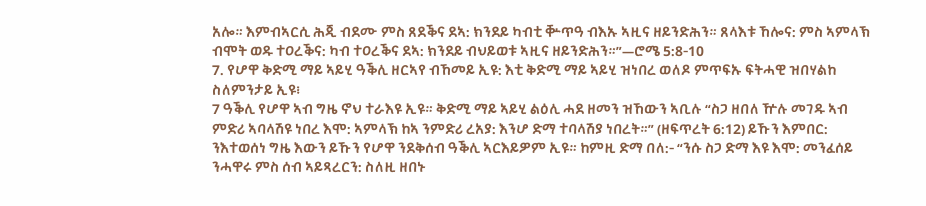አሎ። እምብኣርሲ ሕጂ ብደሙ ምስ ጸደቕና ደኣ: ክንደይ ካብቲ ቝጥዓ ብእኡ ኣዚና ዘይንድሕን። ጸላእቱ ኸሎና: ምስ ኣምላኽ ብሞት ወዱ ተዐረቕና: ካብ ተዐረቕና ደኣ: ክንደይ ብህይወቱ ኣዚና ዘይንድሕን።”—ሮሜ 5:8-10
7. የሆዋ ቅድሚ ማይ ኣይሂ ዓቕሊ ዘርኣየ ብኸመይ ኢዩ: እቲ ቅድሚ ማይ ኣይሂ ዝነበረ ወለዶ ምጥፍኡ ፍትሓዊ ዝበሃልከ ስለምንታይ ኢዩ፧
7 ዓቕሊ የሆዋ ኣብ ግዜ ኖህ ተራእዩ ኢዩ። ቅድሚ ማይ ኣይሂ ልዕሊ ሓደ ዘመን ዝኸውን ኣቢሉ “ስጋ ዘበለ ዅሉ መገዱ ኣብ ምድሪ ኣባላሽዩ ነበረ እሞ: ኣምላኽ ከኣ ንምድሪ ረአያ: እንሆ ድማ ተባላሽያ ነበረት።” (ዘፍጥረት 6:12) ይኹን እምበር: ንእተወሰነ ግዜ እውን ይኹን የሆዋ ንደቅሰብ ዓቕሊ ኣርእይዎም ኢዩ። ከምዚ ድማ በለ:- “ንሱ ስጋ ድማ እዩ እሞ: መንፈሰይ ንሓዋሩ ምስ ሰብ ኣይጻረርን: ስለዚ ዘበኑ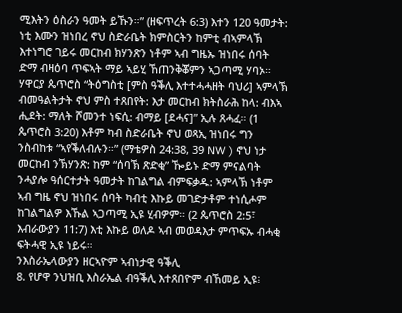ሚእትን ዕስራን ዓመት ይኹን።” (ዘፍጥረት 6:3) እተን 120 ዓመታት: ነቲ እሙን ዝነበረ ኖህ ስድራቤት ክምስርትን ከምቲ ብኣምላኽ እተነግሮ ገይሩ መርከብ ክሃንጽን ነቶም ኣብ ግዜኡ ዝነበሩ ሰባት ድማ ብዛዕባ ጥፍኣት ማይ ኣይሂ ኸጠንቅቖምን ኣጋጣሚ ሃባኦ። ሃዋርያ ጴጥሮስ “ትዕግስቲ [ምስ ዓቕሊ እተተሓሓዘት ባህሪ] ኣምላኽ ብመዓልትታት ኖህ ምስ ተጸበየት: እታ መርከብ ክትስራሕ ከላ: ብእኣ ሒደት: ማለት ሾመንተ ነፍሲ: ብማይ [ደሓና]” ኢሉ ጸሓፈ። (1 ጴጥሮስ 3:20) እቶም ካብ ስድራቤት ኖህ ወጻኢ ዝነበሩ ግን ንስብከቱ “ኣየቕለብሉን።” (ማቴዎስ 24:38, 39 NW ) ኖህ ነታ መርከብ ንኽሃንጽ: ከም “ሰባኽ ጽድቂ” ዀይኑ ድማ ምናልባት ንሓያሎ ዓሰርተታት ዓመታት ከገልግል ብምፍቃዱ: ኣምላኽ ነቶም ኣብ ግዜ ኖህ ዝነበሩ ሰባት ካብቲ እኩይ መገድታቶም ተነሲሖም ከገልግልዎ እኹል ኣጋጣሚ ኢዩ ሂብዎም። (2 ጴጥሮስ 2:5፣ እብራውያን 11:7) እቲ እኩይ ወለዶ ኣብ መወዳእታ ምጥፍኡ ብሓቂ ፍትሓዊ ኢዩ ነይሩ።
ንእስራኤላውያን ዘርኣዮም ኣብነታዊ ዓቕሊ
8. የሆዋ ንህዝቢ እስራኤል ብዓቕሊ እተጸበዮም ብኸመይ ኢዩ፧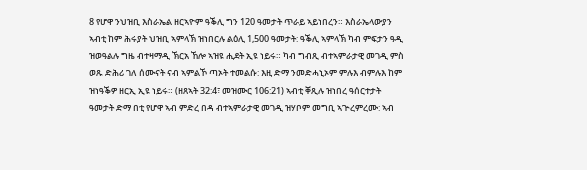8 የሆዋ ንህዝቢ እስራኤል ዘርኣዮም ዓቕሊ ግን 120 ዓመታት ጥራይ ኣይነበረን። እስራኤላውያን ኣብቲ ከም ሕሩያት ህዝቢ ኣምላኽ ዝነበርሉ ልዕሊ 1,500 ዓመታት: ዓቕሊ ኣምላኽ ካብ ምፍታን ዓዲ ዝወዓልሉ ግዜ ብተዛማዲ ኽርአ ኸሎ ኣዝዩ ሒደት ኢዩ ነይሩ። ካብ ግብጺ ብተኣምራታዊ መገዲ ምስ ወጹ ድሕሪ ገለ ሰሙናት ናብ ኣምልኾ ጣኦት ተመልሱ: እዚ ድማ ንመድሓኒኦም ምሉእ ብምሉእ ከም ዝነዓቕዎ ዘርኢ ኢዩ ነይሩ። (ዘጸኣት 32:4፣ መዝሙር 106:21) ኣብቲ ቐጺሉ ዝነበረ ዓሰርተታት ዓመታት ድማ በቲ የሆዋ ኣብ ምድረ በዳ ብተኣምራታዊ መገዲ ዝሃቦም መግቢ ኣጕረምረሙ: ኣብ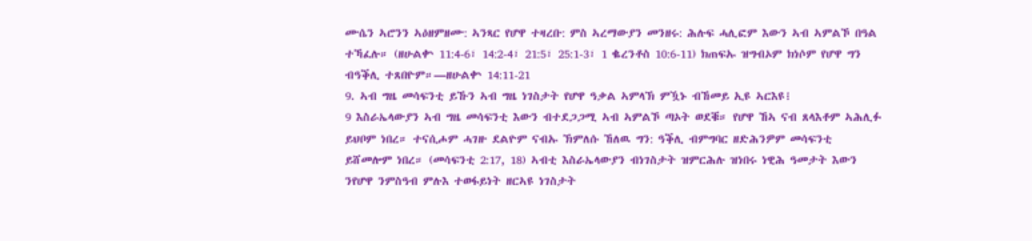ሙሴን ኣሮንን ኣዕዘምዘሙ: ኣንጻር የሆዋ ተዛረቡ: ምስ ኣረማውያን መንዘሩ: ሕሉፍ ሓሊፎም እውን ኣብ ኣምልኾ በዓል ተኻፈሉ። (ዘሁልቍ 11:4-6፣ 14:2-4፣ 21:5፣ 25:1-3፣ 1 ቈረንቶስ 10:6-11) ክጠፍኡ ዝግብኦም ክነሶም የሆዋ ግን ብዓቕሊ ተጸበዮም።—ዘሁልቍ 14:11-21
9. ኣብ ግዜ መሳፍንቲ ይኹን ኣብ ግዜ ነገስታት የሆዋ ዓቃል ኣምላኽ ምዃኑ ብኸመይ ኢዩ ኣርእዩ፧
9 እስራኤላውያን ኣብ ግዜ መሳፍንቲ እውን ብተደጋጋሚ ኣብ ኣምልኾ ጣኦት ወደቑ። የሆዋ ኸኣ ናብ ጸላእቶም ኣሕሊፉ ይህቦም ነበረ። ተናሲሖም ሓገዙ ደልዮም ናብኡ ኽምለሱ ኸለዉ ግን: ዓቕሊ ብምግባር ዘድሕንዎም መሳፍንቲ ይሸመሎም ነበረ። (መሳፍንቲ 2:17, 18) ኣብቲ እስራኤላውያን ብነገስታት ዝምርሕሉ ዝነበሩ ነዊሕ ዓመታት እውን ንየሆዋ ንምስዓብ ምሉእ ተወፋይነት ዘርኣዩ ነገስታት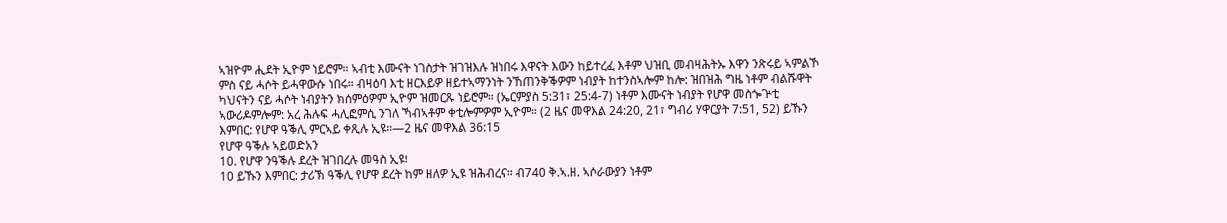ኣዝዮም ሒደት ኢዮም ነይሮም። ኣብቲ እሙናት ነገስታት ዝገዝእሉ ዝነበሩ እዋናት እውን ከይተረፈ እቶም ህዝቢ መብዛሕትኡ እዋን ንጽሩይ ኣምልኾ ምስ ናይ ሓሶት ይሓዋውሱ ነበሩ። ብዛዕባ እቲ ዘርእይዎ ዘይተኣማንነት ንኸጠንቅቕዎም ነብያት ከተንስኣሎም ከሎ: ዝበዝሕ ግዜ ነቶም ብልሹዋት ካህናትን ናይ ሓሶት ነብያትን ክሰምዕዎም ኢዮም ዝመርጹ ነይሮም። (ኤርምያስ 5:31፣ 25:4-7) ነቶም እሙናት ነብያት የሆዋ መስጐጕቲ ኣውሪዶምሎም: አረ ሕሉፍ ሓሊፎምሲ ንገለ ኻብኣቶም ቀቲሎምዎም ኢዮም። (2 ዜና መዋእል 24:20, 21፣ ግብሪ ሃዋርያት 7:51, 52) ይኹን እምበር: የሆዋ ዓቕሊ ምርኣይ ቀጺሉ ኢዩ።—2 ዜና መዋእል 36:15
የሆዋ ዓቕሉ ኣይወድአን
10. የሆዋ ንዓቕሉ ደረት ዝገበረሉ መዓስ ኢዩ፧
10 ይኹን እምበር: ታሪኽ ዓቕሊ የሆዋ ደረት ከም ዘለዎ ኢዩ ዝሕብረና። ብ740 ቅ.ኣ.ዘ. ኣሶራውያን ነቶም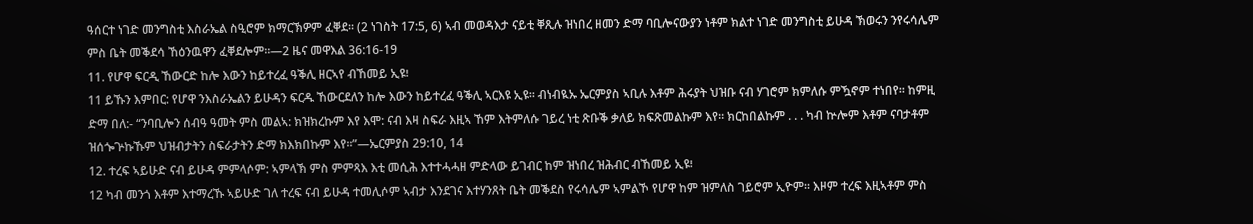ዓሰርተ ነገድ መንግስቲ እስራኤል ስዒሮም ክማርኽዎም ፈቐደ። (2 ነገስት 17:5, 6) ኣብ መወዳእታ ናይቲ ቐጺሉ ዝነበረ ዘመን ድማ ባቢሎናውያን ነቶም ክልተ ነገድ መንግስቲ ይሁዳ ኽወሩን ንየሩሳሌም ምስ ቤት መቕደሳ ኸዕንዉዋን ፈቐደሎም።—2 ዜና መዋእል 36:16-19
11. የሆዋ ፍርዲ ኸውርድ ከሎ እውን ከይተረፈ ዓቕሊ ዘርኣየ ብኸመይ ኢዩ፧
11 ይኹን እምበር: የሆዋ ንእስራኤልን ይሁዳን ፍርዱ ኸውርደለን ከሎ እውን ከይተረፈ ዓቕሊ ኣርእዩ ኢዩ። ብነብዪኡ ኤርምያስ ኣቢሉ እቶም ሕሩያት ህዝቡ ናብ ሃገሮም ክምለሱ ምዃኖም ተነበየ። ከምዚ ድማ በለ:- “ንባቢሎን ሰብዓ ዓመት ምስ መልኣ: ክዝክረኩም እየ እሞ: ናብ እዛ ስፍራ እዚኣ ኸም እትምለሱ ገይረ ነቲ ጽቡቕ ቃለይ ክፍጽመልኩም እየ። ክርከበልኩም . . . ካብ ኵሎም እቶም ናባታቶም ዝሰጐጕኩኹም ህዝብታትን ስፍራታትን ድማ ክእክበኩም እየ።”—ኤርምያስ 29:10, 14
12. ተረፍ ኣይሁድ ናብ ይሁዳ ምምላሶም: ኣምላኽ ምስ ምምጻእ እቲ መሲሕ እተተሓሓዘ ምድላው ይገብር ከም ዝነበረ ዝሕብር ብኸመይ ኢዩ፧
12 ካብ መንጎ እቶም እተማረኹ ኣይሁድ ገለ ተረፍ ናብ ይሁዳ ተመሊሶም ኣብታ እንደገና እተሃንጸት ቤት መቕደስ የሩሳሌም ኣምልኾ የሆዋ ከም ዝምለስ ገይሮም ኢዮም። እዞም ተረፍ እዚኣቶም ምስ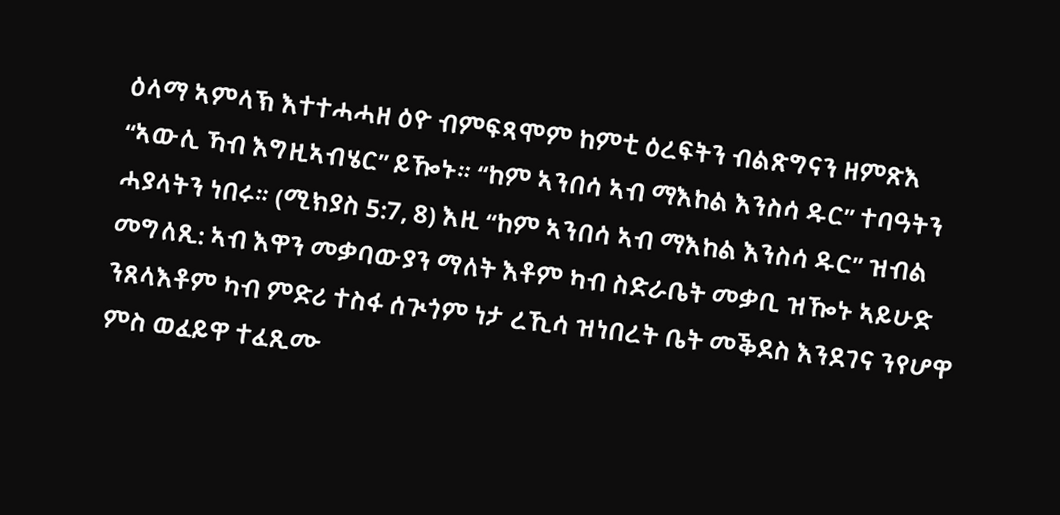ዕላማ ኣምላኽ እተተሓሓዘ ዕዮ ብምፍጻሞም ከምቲ ዕረፍትን ብልጽግናን ዘምጽእ “ኣውሊ ኻብ እግዚኣብሄር” ይዀኑ። “ከም ኣንበሳ ኣብ ማእከል እንስሳ ዱር” ተባዓትን ሓያላትን ነበሩ። (ሚክያስ 5:7, 8) እዚ “ከም ኣንበሳ ኣብ ማእከል እንስሳ ዱር” ዝብል መግለጺ: ኣብ እዋን መቃባውያን ማለት እቶም ካብ ስድራቤት መቃቢ ዝዀኑ ኣይሁድ ንጸላእቶም ካብ ምድሪ ተስፋ ሰጒጎም ነታ ረኺሳ ዝነበረት ቤት መቕደስ እንደገና ንየሆዋ ምስ ወፈይዋ ተፈጺሙ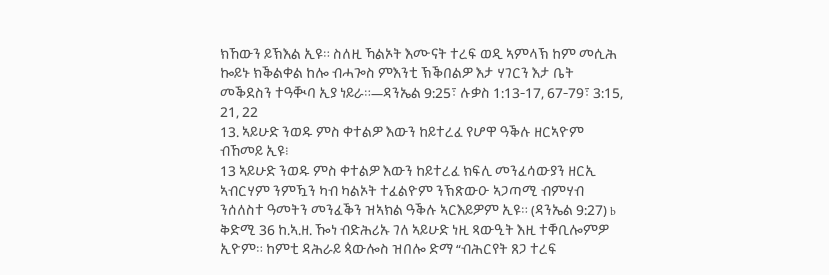ክኸውን ይኽእል ኢዩ። ስለዚ ኻልኦት እሙናት ተረፍ ወዲ ኣምላኽ ከም መሲሕ ኰይኑ ክቕልቀል ከሎ ብሓጐስ ምእንቲ ኽቕበልዎ እታ ሃገርን እታ ቤት መቕደስን ተዓቚባ ኢያ ነይራ።—ዳንኤል 9:25፣ ሉቃስ 1:13-17, 67-79፣ 3:15, 21, 22
13. ኣይሁድ ንወዱ ምስ ቀተልዎ እውን ከይተረፈ የሆዋ ዓቕሉ ዘርኣዮም ብኸመይ ኢዩ፧
13 ኣይሁድ ንወዱ ምስ ቀተልዎ እውን ከይተረፈ ክፍሊ መንፈሳውያን ዘርኢ ኣብርሃም ንምዃን ካብ ካልኦት ተፈልዮም ንኽጽውዑ ኣጋጣሚ ብምሃብ ንሰለስተ ዓመትን መንፈቕን ዝኣክል ዓቕሉ ኣርእይዎም ኢዩ። (ዳንኤል 9:27) b ቅድሚ 36 ከ.ኣ.ዘ. ዀነ ብድሕሪኡ ገለ ኣይሁድ ነዚ ጻውዒት እዚ ተቐቢሎምዎ ኢዮም። ከምቲ ዳሕራይ ጳውሎስ ዝበሎ ድማ “ብሕርየት ጸጋ ተረፍ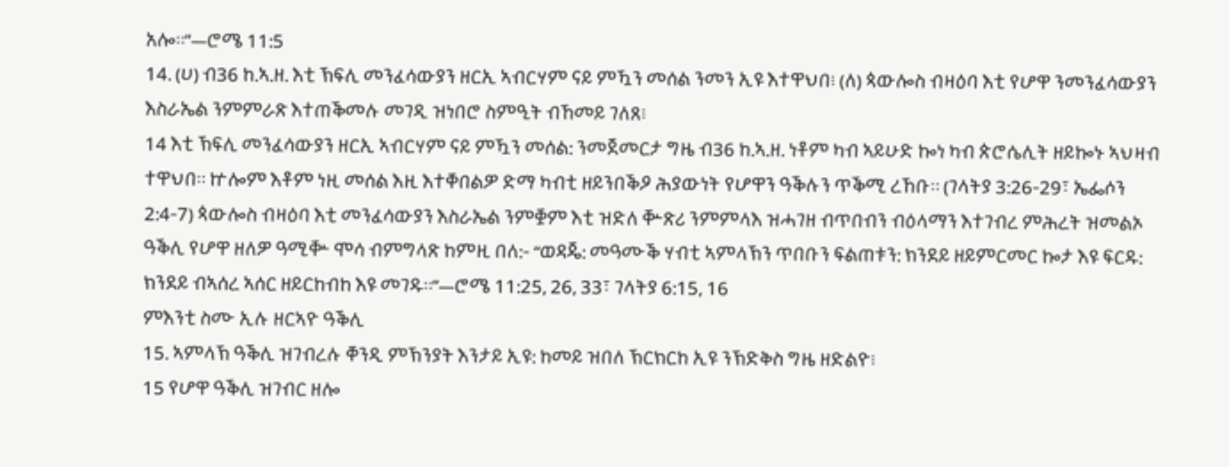አሎ።”—ሮሜ 11:5
14. (ሀ) ብ36 ከ.ኣ.ዘ. እቲ ኽፍሊ መንፈሳውያን ዘርኢ ኣብርሃም ናይ ምዃን መሰል ንመን ኢዩ እተዋህበ፧ (ለ) ጳውሎስ ብዛዕባ እቲ የሆዋ ንመንፈሳውያን እስራኤል ንምምራጽ እተጠቕመሉ መገዲ ዝነበሮ ስምዒት ብኸመይ ገለጸ፧
14 እቲ ኽፍሊ መንፈሳውያን ዘርኢ ኣብርሃም ናይ ምዃን መሰል: ንመጀመርታ ግዜ ብ36 ከ.ኣ.ዘ. ነቶም ካብ ኣይሁድ ኰነ ካብ ጵሮሴሊት ዘይኰኑ ኣህዛብ ተዋህበ። ኵሎም እቶም ነዚ መሰል እዚ እተቐበልዎ ድማ ካብቲ ዘይንበቕዖ ሕያውነት የሆዋን ዓቕሉን ጥቕሚ ረኸቡ። (ገላትያ 3:26-29፣ ኤፌሶን 2:4-7) ጳውሎስ ብዛዕባ እቲ መንፈሳውያን እስራኤል ንምቛም እቲ ዝድለ ቝጽሪ ንምምላእ ዝሓገዘ ብጥበብን ብዕላማን እተገብረ ምሕረት ዝመልኦ ዓቕሊ የሆዋ ዘለዎ ዓሚቝ ሞሳ ብምግላጽ ከምዚ በለ:- “ወዳጄ: መዓሙቕ ሃብቲ ኣምላኽን ጥበቡን ፍልጠቱን: ክንደይ ዘይምርመር ኰታ እዩ ፍርዱ: ክንደይ ብኣሰረ ኣሰር ዘይርከብከ እዩ መገዱ።”—ሮሜ 11:25, 26, 33፣ ገላትያ 6:15, 16
ምእንቲ ስሙ ኢሉ ዘርኣዮ ዓቕሊ
15. ኣምላኽ ዓቕሊ ዝገብረሉ ቐንዲ ምኽንያት እንታይ ኢዩ: ከመይ ዝበለ ኽርክርከ ኢዩ ንኽድቅስ ግዜ ዘድልዮ፧
15 የሆዋ ዓቕሊ ዝገብር ዘሎ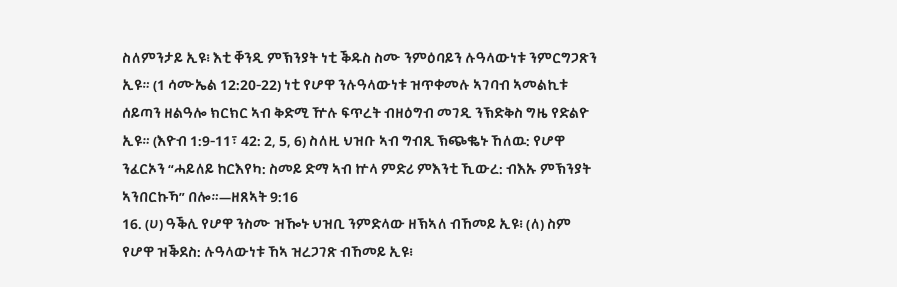ስለምንታይ ኢዩ፧ እቲ ቐንዲ ምኽንያት ነቲ ቕዱስ ስሙ ንምዕባይን ሉዓላውነቱ ንምርግጋጽን ኢዩ። (1 ሳሙኤል 12:20-22) ነቲ የሆዋ ንሉዓላውነቱ ዝጥቀመሉ ኣገባብ ኣመልኪቱ ሰይጣን ዘልዓሎ ክርክር ኣብ ቅድሚ ዅሉ ፍጥረት ብዘዕግብ መገዲ ንኽድቅስ ግዜ የድልዮ ኢዩ። (እዮብ 1:9-11፣ 42: 2, 5, 6) ስለዚ ህዝቡ ኣብ ግብጺ ኽጭቈኑ ኸለዉ: የሆዋ ንፈርኦን “ሓይለይ ከርእየካ: ስመይ ድማ ኣብ ኵላ ምድሪ ምእንቲ ኺውረ: ብእኡ ምኽንያት ኣንበርኩኻ” በሎ።—ዘጸኣት 9:16
16. (ሀ) ዓቕሊ የሆዋ ንስሙ ዝዀኑ ህዝቢ ንምድላው ዘኽኣለ ብኸመይ ኢዩ፧ (ለ) ስም የሆዋ ዝቕደስ: ሉዓላውነቱ ኸኣ ዝረጋገጽ ብኸመይ ኢዩ፧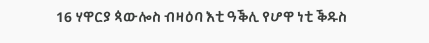16 ሃዋርያ ጳውሎስ ብዛዕባ እቲ ዓቕሊ የሆዋ ነቲ ቕዱስ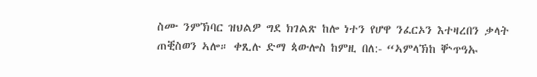ስሙ ንምኽባር ዝህልዎ ግደ ክገልጽ ከሎ ነተን የሆዋ ንፈርኦን እተዛረበን ቃላት ጠቒስወን ኣሎ። ቀጺሉ ድማ ጳውሎስ ከምዚ በለ:- “ኣምላኽከ ቝጥዓኡ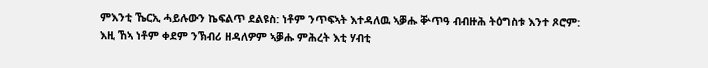ምእንቲ ኼርኢ ሓይሉውን ኬፍልጥ ደልዩስ: ነቶም ንጥፍኣት እተዳለዉ ኣቓሑ ቝጥዓ ብብዙሕ ትዕግስቱ እንተ ጾሮም: እዚ ኸኣ ነቶም ቀደም ንኽብሪ ዘዳለዎም ኣቓሑ ምሕረት እቲ ሃብቲ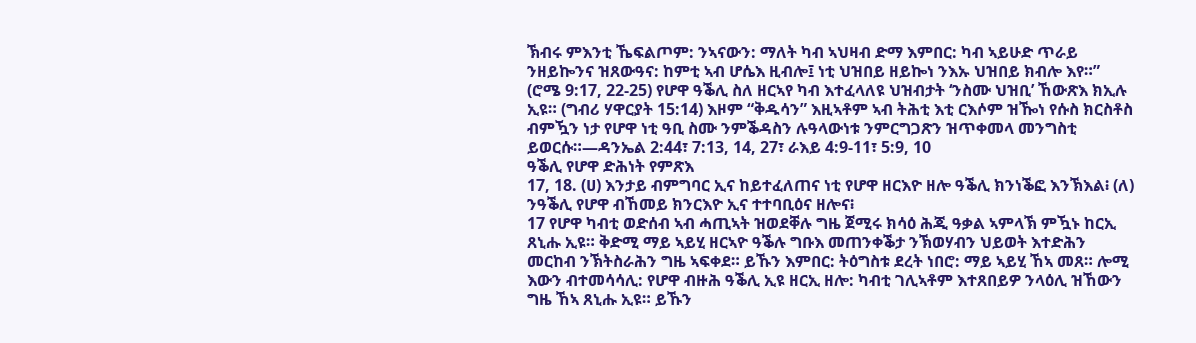ኽብሩ ምእንቲ ኼፍልጦም: ንኣናውን: ማለት ካብ ኣህዛብ ድማ እምበር: ካብ ኣይሁድ ጥራይ ንዘይኰንና ዝጸውዓና: ከምቲ ኣብ ሆሴእ ዚብሎ፤ ነቲ ህዝበይ ዘይኰነ ንእኡ ህዝበይ ክብሎ እየ።” (ሮሜ 9:17, 22-25) የሆዋ ዓቕሊ ስለ ዘርኣየ ካብ እተፈላለዩ ህዝብታት ‘ንስሙ ህዝቢ’ ኸውጽእ ክኢሉ ኢዩ። (ግብሪ ሃዋርያት 15:14) እዞም “ቅዱሳን” እዚኣቶም ኣብ ትሕቲ እቲ ርእሶም ዝዀነ የሱስ ክርስቶስ ብምዃን ነታ የሆዋ ነቲ ዓቢ ስሙ ንምቕዳስን ሉዓላውነቱ ንምርግጋጽን ዝጥቀመላ መንግስቲ ይወርሱ።—ዳንኤል 2:44፣ 7:13, 14, 27፣ ራእይ 4:9-11፣ 5:9, 10
ዓቕሊ የሆዋ ድሕነት የምጽእ
17, 18. (ሀ) እንታይ ብምግባር ኢና ከይተፈለጠና ነቲ የሆዋ ዘርእዮ ዘሎ ዓቕሊ ክንነቕፎ እንኽእል፧ (ለ) ንዓቕሊ የሆዋ ብኸመይ ክንርእዮ ኢና ተተባቢዕና ዘሎና፧
17 የሆዋ ካብቲ ወድሰብ ኣብ ሓጢኣት ዝወደቐሉ ግዜ ጀሚሩ ክሳዕ ሕጂ ዓቃል ኣምላኽ ምዃኑ ከርኢ ጸኒሑ ኢዩ። ቅድሚ ማይ ኣይሂ ዘርኣዮ ዓቕሉ ግቡእ መጠንቀቕታ ንኽወሃብን ህይወት እተድሕን መርከብ ንኽትስራሕን ግዜ ኣፍቀደ። ይኹን እምበር: ትዕግስቱ ደረት ነበሮ: ማይ ኣይሂ ኸኣ መጸ። ሎሚ እውን ብተመሳሳሊ: የሆዋ ብዙሕ ዓቕሊ ኢዩ ዘርኢ ዘሎ: ካብቲ ገሊኣቶም እተጸበይዎ ንላዕሊ ዝኸውን ግዜ ኸኣ ጸኒሑ ኢዩ። ይኹን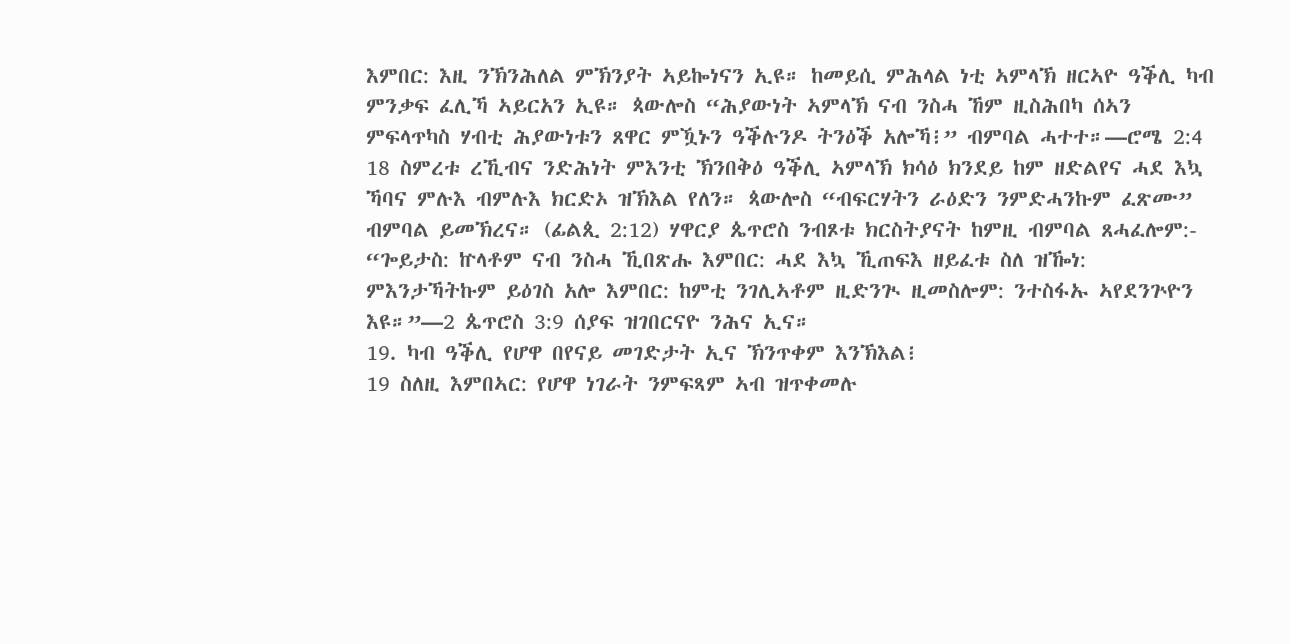እምበር: እዚ ንኽንሕለል ምኽንያት ኣይኰነናን ኢዩ። ከመይሲ ምሕላል ነቲ ኣምላኽ ዘርኣዮ ዓቕሊ ካብ ምንቃፍ ፈሊኻ ኣይርአን ኢዩ። ጳውሎስ “ሕያውነት ኣምላኽ ናብ ንስሓ ኸም ዚስሕበካ ሰኣን ምፍላጥካስ ሃብቲ ሕያውነቱን ጸዋር ምዃኑን ዓቕሉንዶ ትንዕቕ አሎኻ፧” ብምባል ሓተተ።—ሮሜ 2:4
18 ስምረቱ ረኺብና ንድሕነት ምእንቲ ኽንበቅዕ ዓቕሊ ኣምላኽ ክሳዕ ክንደይ ከም ዘድልየና ሓደ እኳ ኻባና ምሉእ ብምሉእ ክርድኦ ዝኽእል የለን። ጳውሎስ “ብፍርሃትን ራዕድን ንምድሓንኩም ፈጽሙ” ብምባል ይመኽረና። (ፊልጲ 2:12) ሃዋርያ ጴጥሮስ ንብጾቱ ክርስትያናት ከምዚ ብምባል ጸሓፈሎም:- “ጐይታስ: ኵላቶም ናብ ንስሓ ኺበጽሑ እምበር: ሓደ እኳ ኺጠፍእ ዘይፈቱ ስለ ዝዀነ: ምእንታኻትኩም ይዕገስ አሎ እምበር: ከምቲ ንገሊኣቶም ዚድንጒ ዚመስሎም: ንተስፋኡ ኣየደንጕዮን እዩ።”—2 ጴጥሮስ 3:9 ሰያፍ ዝገበርናዮ ንሕና ኢና።
19. ካብ ዓቕሊ የሆዋ በየናይ መገድታት ኢና ኽንጥቀም እንኽእል፧
19 ስለዚ እምበኣር: የሆዋ ነገራት ንምፍጻም ኣብ ዝጥቀመሉ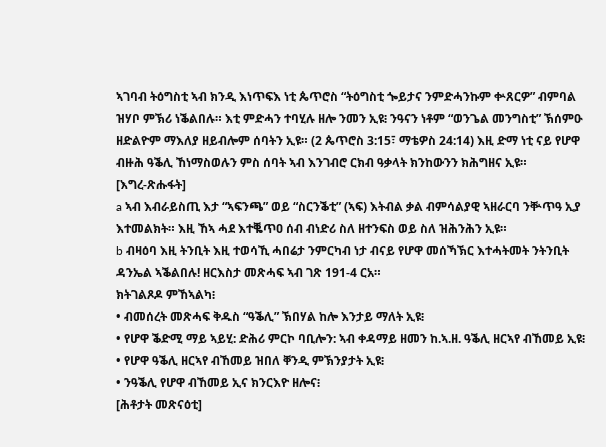ኣገባብ ትዕግስቲ ኣብ ክንዲ እነጥፍእ ነቲ ጴጥሮስ “ትዕግስቲ ጐይታና ንምድሓንኩም ቍጸርዎ” ብምባል ዝሃቦ ምኽሪ ነቕልበሉ። እቲ ምድሓን ተባሂሉ ዘሎ ንመን ኢዩ፧ ንዓናን ነቶም “ወንጌል መንግስቲ” ኽሰምዑ ዘድልዮም ማእለያ ዘይብሎም ሰባትን ኢዩ። (2 ጴጥሮስ 3:15፣ ማቴዎስ 24:14) እዚ ድማ ነቲ ናይ የሆዋ ብዙሕ ዓቕሊ ኸነማስወሉን ምስ ሰባት ኣብ እንገብሮ ርክብ ዓቃላት ክንከውንን ክሕግዘና ኢዩ።
[እግረ-ጽሑፋት]
a ኣብ እብራይስጢ እታ “ኣፍንጫ” ወይ “ስርንቕቲ” (ኣፍ) እትብል ቃል ብምሳልያዊ ኣዘራርባ ንቝጥዓ ኢያ እተመልክት። እዚ ኸኣ ሓደ እተቘጥዐ ሰብ ብነድሪ ስለ ዘተንፍስ ወይ ስለ ዝሕንሕን ኢዩ።
b ብዛዕባ እዚ ትንቢት እዚ ተወሳኺ ሓበሬታ ንምርካብ ነታ ብናይ የሆዋ መሰኻኽር እተሓትመት ንትንቢት ዳንኤል ኣቕልበሉ! ዘርእስታ መጽሓፍ ኣብ ገጽ 191-4 ርአ።
ክትገልጾዶ ምኸኣልካ፧
• ብመሰረት መጽሓፍ ቅዱስ “ዓቕሊ” ኽበሃል ከሎ እንታይ ማለት ኢዩ፧
• የሆዋ ቕድሚ ማይ ኣይሂ: ድሕሪ ምርኮ ባቢሎን: ኣብ ቀዳማይ ዘመን ከ.ኣ.ዘ. ዓቕሊ ዘርኣየ ብኸመይ ኢዩ፧
• የሆዋ ዓቕሊ ዘርኣየ ብኸመይ ዝበለ ቐንዲ ምኽንያታት ኢዩ፧
• ንዓቕሊ የሆዋ ብኸመይ ኢና ክንርእዮ ዘሎና፧
[ሕቶታት መጽናዕቲ]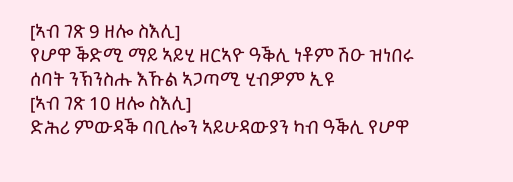[ኣብ ገጽ 9 ዘሎ ስእሊ]
የሆዋ ቕድሚ ማይ ኣይሂ ዘርኣዮ ዓቕሊ ነቶም ሽዑ ዝነበሩ ሰባት ንኽንስሑ እኹል ኣጋጣሚ ሂብዎም ኢዩ
[ኣብ ገጽ 10 ዘሎ ስእሊ]
ድሕሪ ምውዳቕ ባቢሎን ኣይሁዳውያን ካብ ዓቕሊ የሆዋ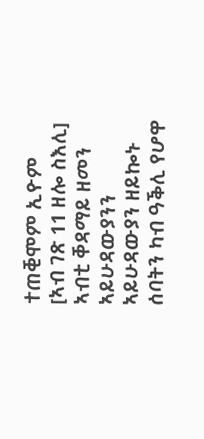ተጠቒሞም ኢዮም
[ኣብ ገጽ 11 ዘሎ ስእሊ]
ኣብቲ ቐዳማይ ዘመን ኣይሁዳውያንን ኣይሁዳውያን ዘይኰኑ ሰባትን ካብ ዓቕሊ የሆዋ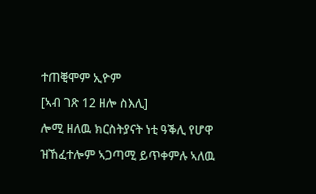ተጠቒሞም ኢዮም
[ኣብ ገጽ 12 ዘሎ ስእሊ]
ሎሚ ዘለዉ ክርስትያናት ነቲ ዓቕሊ የሆዋ ዝኸፈተሎም ኣጋጣሚ ይጥቀምሉ ኣለዉ